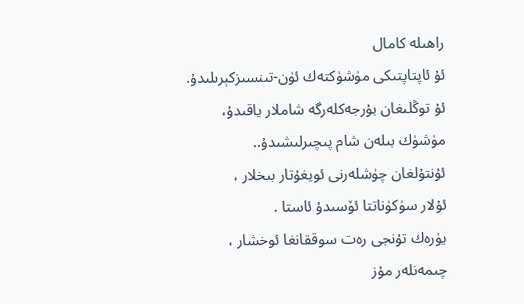راھىلە كامال
ئۇ ئاپتاپتىكى مۈشۈكتەك ئۈن-تىنسىزكېرىلىدۇ.
ئۇ توڭلىغان بۇرجەكلەرگە شاملار ياقىدۇ،
مۈشۈك بىلەن شام پىچىرلىشىدۇ..
ئۇنتۇلغان چۈشلەرنى ئويغۇتار بىخلار ،
ئۇلار سۈكۈناتتا ئۆسىدۇ ئاستا .
يۈرەك تۇنجى رەت سوققانغا ئوخشار ،
چىمەنلەر مۇز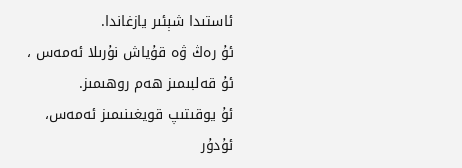ئاستىدا شېئىر يازغاندا.
ئۇ رەڭ ۋە قۇياش نۇرىلا ئەمەس ،
ئۇ قەلبىمىز ھەم روھىمىز.
ئۇ يوقىتىپ قويغىنىمىز ئەمەس،
ئۇدۇر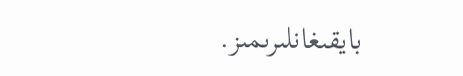بايقىغانلىرىمىز.